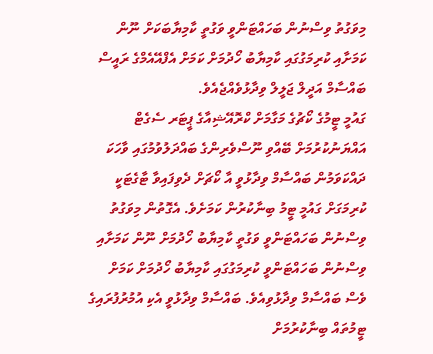މިވަގުތު ވިސްނުން ބަހައްޓަންވީ ވަގުތީ ކާމިޔާބަކަށް ނޫން ކަމަށާއި ކުރިމަގުގައި ކާމިޔާބު ހޯދުމަށް ކަމަށް އެފްއޭއެމްގެ ރައީސް ބައްސާމް އަދީލް ޖަލީލް ވިދާޅުވެއްޖެއެވެ.
ގައުމީ ޓީމުގެ ކޯޗުގެ މަގާމަށް ކްރޮއޭޝިއާގެ ޕީޓަރ ސެގެޓް އައްޔަނުކުރުމަށް ބޭއްވި ނޫސްވެރިންގެ ބައްދަލުވުމުގައި ވާހަކަ ދައްކަވަމުން ބައްސާމް ވިދާޅުވީ އާ ކޯޗަށް ދެވިފައިވާ ޓާގެޓަކީ ކުރިމަގަށް ގައުމީ ޓީމު ބިނާކުރުން ކަމަށެވެ. އެގޮތުން މިވަގުތު ވިސްނުން ބަހައްޓަންވީ ވަގުތީ ކާމިޔާބު ހޯދުމަށް ނޫން ކަމަށާއި ވިސްނުން ބަހައްޓަންވީ ކުރިމަގުގައި ކާމިޔާބު ހޯދުމަށް ކަމަށް ވެސް ބައްސާމް ވިދާޅުވިއެވެ. ބައްސާމް ވިދާޅުވީ އެކި އުމުރުފުރައިގެ ޓީމުތައް ބިނާކުރުމަށް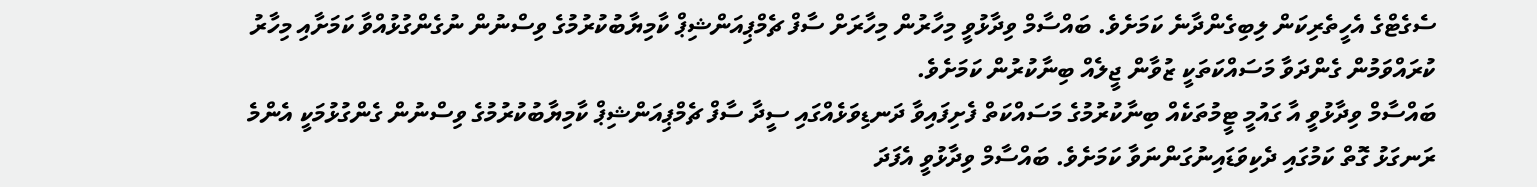ސެގެޓްގެ އެހީތެރިކަން ލިބިގެންދާނެ ކަމަށެވެ. ބައްސާމް ވިދާޅުވީ މިހާރުން މިހާރަށް ސާފް ޗެމްޕިއަންޝިޕް ކާމިޔާބުކުރުމުގެ ވިސްނުން ނުގެންގުޅުއްވާ ކަމަށާއި މިހާރު ކުރައްވަމުން ގެންދަވާ މަސައްކަތަކީ ޒުވާން ޖީލެއް ބިނާކުރުން ކަމަށެވެ.
ބައްސާމް ވިދާޅުވީ އާ ގައުމީ ޓީމުތަކެއް ބިނާކުރުމުގެ މަސައްކަތް ފެށިފައިވާ ދަނޑިވަޅެއްގައި ސީދާ ސާފް ޗެމްޕިއަންޝިޕް ކާމިޔާބުކުރުމުގެ ވިސްނުން ގެންގުޅުމަކީ އެންމެ ރަނގަޅު ގޮތް ކަމުގައި ދެކިވަޑައިނުގަންނަވާ ކަމަށެވެ. ބައްސާމް ވިދާޅުވީ އެފަދަ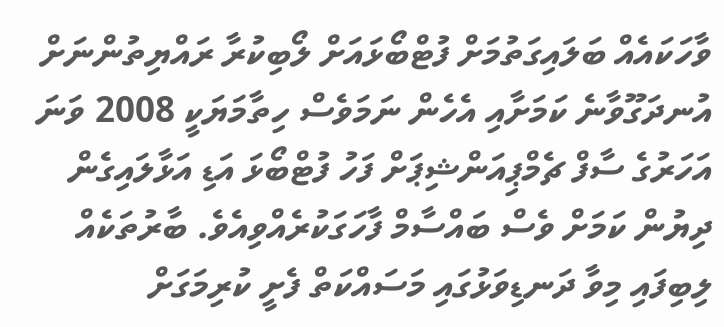ވާހަކައެއް ބަލައިގަތުމަށް ފުޓްބޯޅައަށް ލޯބިކުރާ ރައްޔިތުންނަށް އުނދަގޫވާނެ ކަމަށާއި އެހެން ނަމަވެސް ހިތާމަޔަކީ 2008 ވަނަ އަހަރުގެ ސާފް ޗެމްޕިއަންޝިޕަށް ފަހު ފުޓްބޯޅަ އަޑި އަޅާލައިގެން ދިޔުން ކަމަށް ވެސް ބައްސާމް ފާހަގަކުރެއްވިއެވެ. ބާރުތަކެއް ލިބިފައި މިވާ ދަނޑިވަޅުގައި މަސައްކަތް ފެށީ ކުރިމަގަށް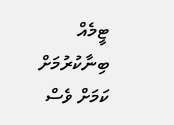ޓީމެއް ބިނާކުރުމަށް ކަމަށް ވެސް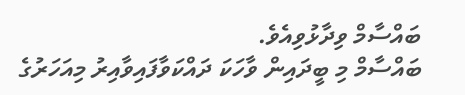ބައްސާމް ވިދާޅުވިއެވެ.
ބައްސާމް މި ބީދައިން ވާހަކަ ދައްކަވާފައިވާއިރު މިއަހަރުގެ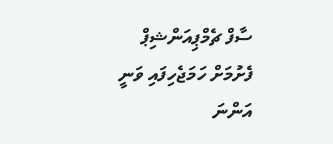ސާފް ޗެމްޕިއަންޝިޕް ފެށުމަށް ހަމަޖެހިފައި ވަނީ އަންނަ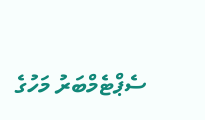ސެޕްޓެމްބަރު މަހުގެ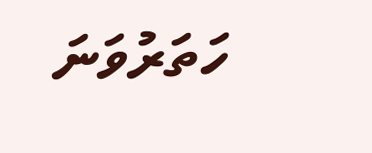ހަތަރުވަނަ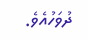ދުވަހުއެވެ.